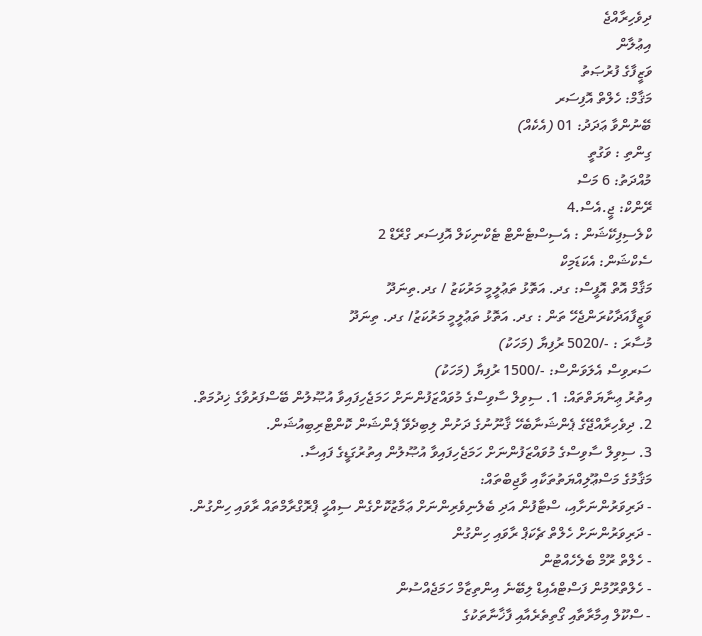ދިވެހިރާއްޖެ
އިޢުލާން
ވަޒީފާގެ ފުރުޞަތު
މަޤާމް: ހެލްތް އޮފިސަރ
ބޭނުންވާ ޢަދަދު: 01 (އެކެއް)
ގިންތި : ވަގުތީ
މުއްދަތު: 6 މަސް
ރޭންކް: ޖީ.އެސް.4
ކްލެސިފިކޭޝަން : އެސިސްޓެންޓް ޓެކްނިކަލް އޮފިސަރ ގްރޭޑް 2
ސެކްޝަން: އެކަޑަމިކް
މަޤާމް އޮތް އޮފީސް: ގދ. އަތޮޅު ތަޢުލީމީ މަރުކަޒު / ގދ.ތިނަދޫ
ވަޒީފާއަދާކުރަންޖެހޭ ތަން : ގދ. އަތޮޅު ތަޢުލީމީ މަރުކަޒު/ ގދ. ތިނަދޫ
މުސާރަ : -/5020 ރުފިޔާ (މަހަކު)
ސަރވިސް އެލަވަންސް: -/1500 ރުފިޔާ (މަހަކު)
އިތުރު ޢިނާޔަތްތައް: 1. ސިވިލް ސާވިސްގެ މުވައްޒަފުންނަށް ހަމަޖެހިފައިވާ އުޞޫލުން ބޭސްފަރުވާގެ ޚިދުމަތް.
2. ދިވެހިރާއްޖޭގެ ޕެންޝަނާބެހޭ ޤާނޫނުގެ ދަށުން ލިބިދެވޭ ޕެންޝަން ކޮންޓްރިބިއުޝަން.
3. ސިވިލް ސާވިސްގެ މުވައްޒަފުންނަށް ހަމަޖެހިފައިވާ އުޞޫލުން އިތުރުގަޑީގެ ފައިސާ.
މަޤާމުގެ މަސްޢޫލިއްޔަތުތަކާއި ވާޖިބްތައް:
- ދަރިވަރުންނަށާއި، ސްޓާފުން އަދި ބެލެނިވެރިންނަށް ޢަމާޒުކޮށްގެން ސިއްޙީ ޕްރޮގްރާމްތައް ރާވައި ހިންގުން.
- ދަރިވަރުންނަށް ހެލްތް ޗެކަޕް ރާވައި ހިންގުން
- ހެލްތް ރޫމް ބެލެހެއްޓުން
- ހެލްތްރޫމުން ފަސްޓްއެއިޑް ލިބޭނެ އިންތިޒާމް ހަމަޖެއްސުން
- ސްކޫލް އިމާރާތާއި ގޯތިތެރެއާއި ފާޚާނާތަކުގެ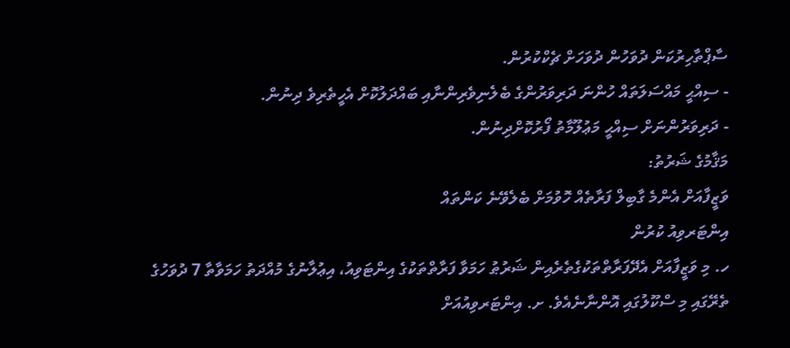ސާޕްތާހިރުކަން ދުވަހުން ދުވަހަށް ޗެކްކުރުން.
- ސިއްޙީ މައްސަލަތައް ހުންނަ ދަރިވަރުންގެ ބެލެނިވެރިންނާއި ބައްދަލުކޮށް އެހީތެރިވެ ދިނުން.
- ދަރިވަރުންނަށް ސިއްޙީ މަޢުލޫމާތު ފޯރުކޮށްދިނުން.
މަޤާމުގެ ޝަރުތު:
ވަޒީފާއަށް އެންމެ ގާބިލް ފަރާތެއް ހޮވުމަށް ބެލެވޭނެ ކަންތައް
އިންޓަރވިއު ކުރުން
ހ. މި ވަޒީފާއަށް އެދޭފަރާތްތަކުގެތެރެއިން ޝަރުޠު ހަމަވާ ފަރާތްތަކުގެ އިންޓަވިއު، އިޢުލާނުގެ މުއްދަތު ހަމަވާތާ 7 ދުވަހުގެ ތެރޭގައި މި ސްކޫލުގައި އޮންނާނެއެވެ. ށ. އިންޓަރވިއުއަށް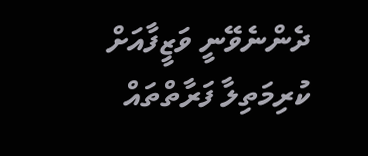ދެންނެވޭނީ ވަޒީފާއަށް ކުރިމަތިލާ ފަރާތްތައް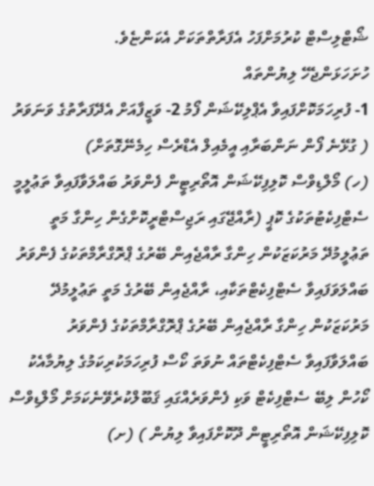ޝޯޓްލިސްޓް ކުރުމަށްފަހު އެފަރާތްތަކަށް އެކަންޏެވެ.
ހުށަހަޅަންޖެހޭ ލިޔުންތައް
1- ފުރިހަމަކޮށްފައިވާ އެޕްލިކޭޝަން ފޯމު 2- ވަޒީފާއަށް އެދޭފަރާތުގެ ވަނަވަރު ( ގުޅޭނެ ފޯން ނަންބަރާއި އީމެއިލް އެޑްރެސް ހިމެނޭގޮތަށް)
(ހ) މޯލްޑިވްސް ކޮލިފިކޭޝަން އޮތޯރިޓީން ފެންވަރު ބައްލަވާފައިވާ ތަޢުލީމީ ސެޓްފިކެޓުތަކުގެ ކޮޕީ (ރާއްޖޭގައި ރަޖިސްޓްރީކޮށްގެން ހިންގާ މަތީ ތަޢުލީމުދޭ މަރުކަޒަކުން ހިންގާ ރާއްޖެއިން ބޭރުގެ ޕްރޮގްރާމްތަކުގެ ފެންވަރު ބައްލަވަފައިވާ ސެޓްފިކެޓްތަކާއި، ރާއްޖެއިން ބޭރުގެ މަތީ ތަޢުލީމުދޭ މަރުކަޒަކުން ހިންގާ ރާއްޖެއިން ބޭރުގެ ޕްރޮގްރާމްތަކުގެ ފެންވަރު ބައްލަވާފައިވާ ސެޓްފިކެޓްތައް ނުވަތަ ކޯސް ފުރިހަމަކުރިކަމުގެ ލިޔުމާއެކު ކޯހުން ލިބޭ ސެޓްފިކެޓް ވަކި ފެންވަރެއްގައި ޤަބޫލްކުރެވޭނެކަމަށް މޯލްޑިވްސް ކޮލިފިކޭޝަން އޮތޯރިޓީން ދޫކޮށްފައިވާ ލިޔުން ) (ށ)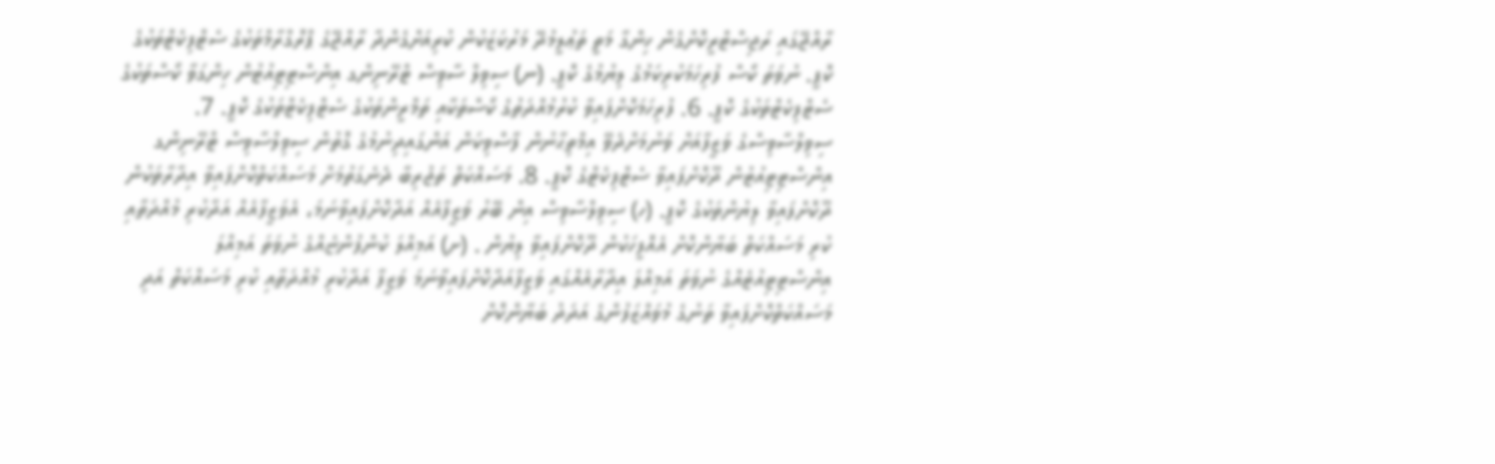ރާއްޖޭގައި ރަޖިސްޓްރީކޮށްގެން ހިންގާ މަތީ ތަޢުލީމުދޭ މަރުކަޒަކުން ކުރިއަށްގެންދާ ރާއްޖޭގެ ޕްރޮގްރާމްތަކުގެ ސެޓްފިކެޓްތަކުގެ ކޮޕީ. ނުވަތަ ކޯސް ފުރިހަމަކުރިކަމުގެ ލިޔުމުގެ ކޮޕީ. (ނ) ސިވިލް ސާވިސް ޓްރޭނިންގ އިންސްޓިޓިއުޓުން ހިންގަވާ ކޯސްތަކުގެ ސެޓްފިކެޓްތަކުގެ ކޮޕީ. 6. ފުރިހަމަކޮށްފައިވާ ކުރުމުއްދަތުގެ ކޯސްތަކާއި ތަމްރީންތަކުގެ ސެޓްފިކެޓްތަކުގެ ކޮޕީ. 7. ސިވިލްސާވިސްގެ ވަޒީފާއަށް ވަނުމަށްދެވޭ އިމްތިޙާނުން ފާސްވިކަން އަންގައިދިނުމުގެ ގޮތުން ސިވިލްސާވިސް ޓްރޭނިންގ އިންސްޓިޓިއުޓުން ދޫކޮށްފައިވާ ސެޓްފިކެޓްގެ ކޮޕީ. 8. މަސައްކަތް ތަޖުރިބާ ދެނެގަތުމަށް މަސައްކަތްކޮށްފައިވާ އިދާރާތަކުން ދޫކޮށްފައިވާ ލިޔުންތަކުގެ ކޮޕީ. (ހ) ސިވިލްސާވިސް އިން ބޭރު ވަޒީފާއެއް އަދާކޮށްފައިވާނަމަ، އެވަޒީފާއެއް އަދާކުރި މުއްދަތާއި ކުރި މަސައްކަތް ބަޔާންކޮށް އެއޮފީހަކުން ދޫކޮށްފައިވާ ލިޔުން . (ށ) އަމިއްލަ ކުންފުންޏެއްގެ ނުވަތަ އަމިއްލަ އިންސްޓިޓިއުޓެއްގެ ނުވަތަ އަމިއްލަ އިދާރާއެއްގައި ވަޒީފާއަދާކޮށްފައިވާނަމަ ވަޒީފާ އަދާކުރި މުއްދަތާއި ކުރި މަސައްކަތް އަދި މަސައްކަތްކޮށްފައިވާ ތަނުގެ މުވައްޒަފުންގެ އަދަދު ބަޔާންކޮށް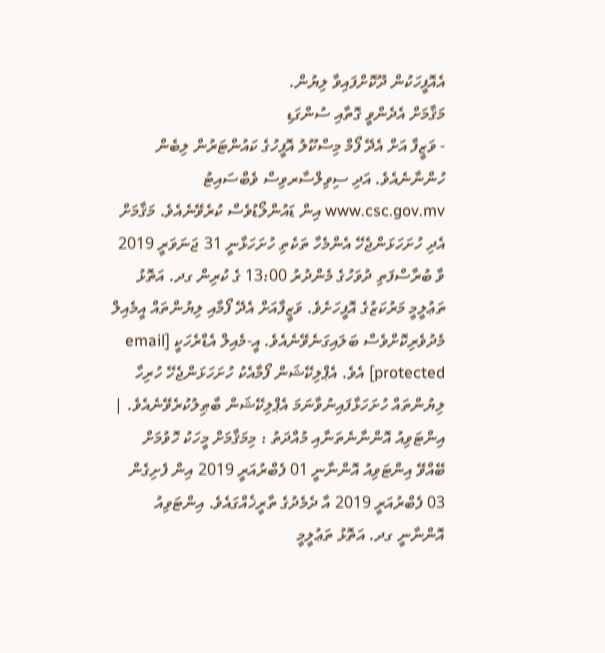އެއޮފީހަކުން ދޫކޮށްފައިވާ ލިޔުން.
މަޤާމަށް އެދެންވީ ގޮތާއި ސުންގަޑި
- ވަޒީފާ އަށް އެދޭ ފޯމް މިސްކޫލު އޮފީހުގެ ކައުންޓަރުން ލިބެން ހުންނާނެއެވެ. އަދި ސިވިލްސާރވިސް ވެބްސައިޓު www.csc.gov.mv އިން ޑައުންލޯޑުވެސް ކުރެވޭނެއެވެ. މަޤާމަށް އެދި ހުށަހަޅަންޖެހޭ އެންމެހާ ތަކެތި ހުށަހަޅާނީ 31 ޖަނަވަރީ 2019 ވާ ބުރާސްފަތި ދުވަހުގެ މެންދުރު 13:00 ގެ ކުރިން ގދ. އަތޮޅު ތަޢުލީމީ މަރުކަޒުގެ އޮފީހަށެވެ. ވަޒީފާއަށް އެދޭ ފޯމާއި ލިޔުންތައް އީމެއިލް މެދުވެރިކޮށްވެސް ބަލައިގަނެވޭނެއެވެ. އީ-މެއިލް އެޑްރެހަކީ [email protected] އެވެ. އެޕްލިކޭޝަން ފޯމާއެކު ހުށަހަޅަންޖެހޭ ހުރިހާ ލިޔުންތައް ހުށަހަޅާފައިނުވާނަމަ އެޕްލިކޭޝަން ބާޠިލުކުރެވޭނެއެވެ. |
އިންޓަވިއު އޮންނާނެތަނާއި މުއްދަތު : މިމަޤާމަށް މީހަކު ހޮވުމަށް ބޭއްވޭ އިންޓަވިއު އޮންނާނީ 01 ފެބްރުއަރީ 2019 އިން ފެށިގެން 03 ފެބްރުއަރީ 2019 އާ ދެމެދުގެ ތާރީޚެއްގައެވެ. އިންޓަވިއު އޮންނާނީ ގދ. އަތޮޅު ތަޢުލީމީ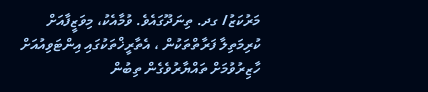މަރުކަޒު/ ގދ. ތިނަދޫގައެވެ. ވުމާއެކު، މިވަޒީފާއަށް ކުރިމަތިލާ ފަރާތްތަކުން ، އެތާރީޚްތަކުގައި އިންޓަވިއުއަށް ހާޒިރުވުމަށް ތައްޔާރުވެގެން ތިބުން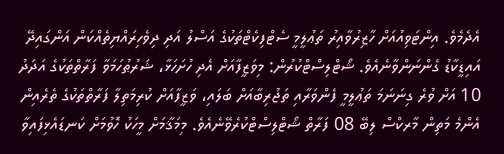އެދެމެވެ. އިންޓަވިއުއަށް ހާޒިރުވާއިރު ތަޢުލީމީ ސެޓްފިކެޓްތަކުގެ އަސްލު އަދި ދިވެހިރައްޔިތެއްކަން އަންގައިދޭ އައިޑީކާޑު ގެންނަންވާނެއެވެ. ޝޯޓްލިސްޓްކުރުން: މިވަޒީފާއަށް އެދި ހުށަހަޅާ، ޝަރުޠުހަމަވާ ފަރާތްތަކުގެ އަދަދު 10 އަށް ވުރެ ގިނަނަމަ ތަޢުލީމީ ފެންވަރާއި ތަޖުރިބާއަށް ބަލައި، ވަޒީފާއަށް ކުރިމަތިލާ ފަރާތްތަކުގެ ތެރެއިން އެންމެ މަތިން މާރކްސް ލިބޭ 08 ފަރާތް ޝޯޓްލިސްޓްކުރެވޭނެއެވެ. މިމަޤާމަށް މީހަކު ހޮވުމަށް ކަނޑައެޅިފައިވާ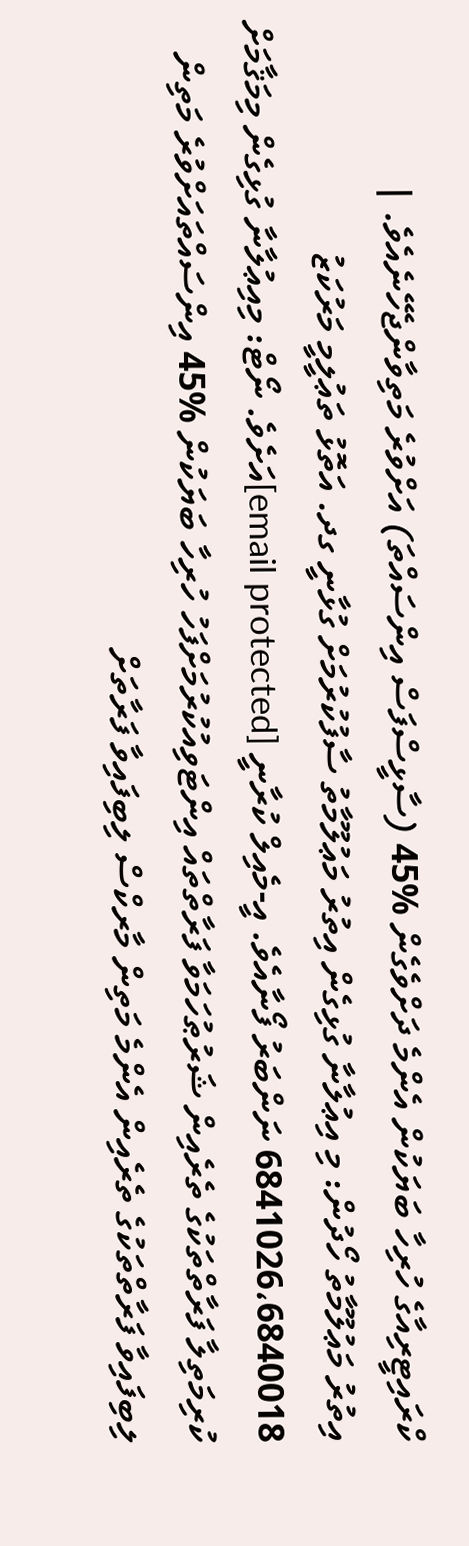ކްރައިޓީރިއާގެ ހުރިހާ ބަޔަކުން އެންމެ ދަށްވެގެން %45 (ސާޅީސްފަސް އިންސައްތަ) އަށްވުރެ މަތިވާންޖެހޭނެއެވެ. |
އިތުރު މަޢުލޫމާތު ހޯދުން: މި އިޢުލާނާ ގުޅިގެން އިތުރު މަޢުލޫމާތު ސާފުކުރުމަށް ގުޅާނީ ގދ. އަތޮޅު ތަޢުލީމީ މަރުކަޒު 6841026،6840018 ނަންބަރު ފޯނާއެވެ. އީ-މެއިލް ކުރާނީ [email protected]އަށެވެ. ނޯޓް: މިއިޢުލާނާ ގުޅިގެން މިމަޤާމަށް ކުރިމަތިލާ ފަރާތްތަކުގެ ތެރެއިން ޝަރުޠުހަމަވާ ފަރާތްތައް އިންޓަވިއުކުރުމަށްފަހު ހުރިހާ ބަޔަކުން %45 އިންސައްތައަށްވުރެ މަތިން ލިބިފައިވާ ފަރާތްތަކުގެ ތެރެއިން އެންމެ މަތިން މާރކްސް ލިބިފައިވާ ފަރާތަށް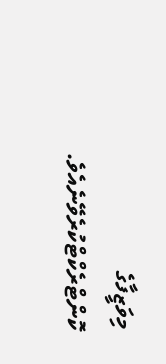މިވަޒީފާގެ ކޮންޓްރެކްޓްކުރެވޭނެއެވެ.